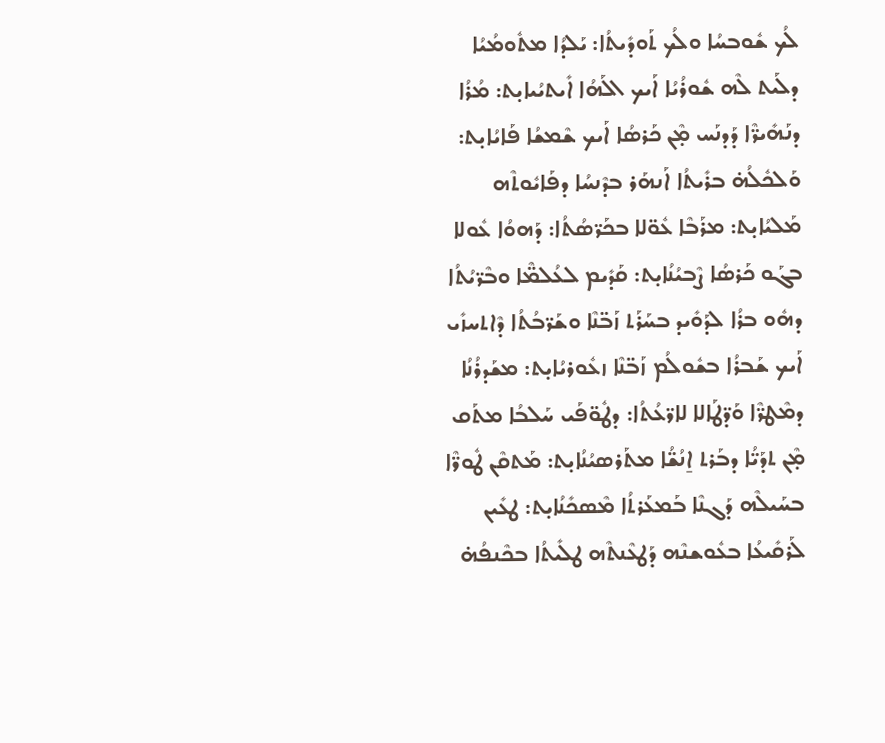ܠܳܟ ܫܽܘܒܚܳܐ ܘܠܳܟ ܬܰܘܕܺܝܬܳܐ: ܝܰܠܕܳܐ ܡܬܽܘܡܳܝܳܐ ܕܠܰܝܬ ܠܶܗ ܫܽܘܪܳܝܳܐ ܐܰܝܟ ܐܠܰܗܳܐ ܐܺܝܬܝܳܝܐܝ̣ܬ: ܡܳܪܳܐ ܕܢܰܗܺܝܪ̈ܶܐ ܕܰܕܢܰܚ ܡ̣ܶܢ ܟܰܪܣܳܐ ܐܰܝܟ ܫܶܡܫܳܐ ܦܰܐܝܳܐܝ̣ܬ: ܘܰܠܟܽܠܳܗ̇ ܒܪܺܝܬܳܐ ܐܰܢܗܰܪ ܒܕܶܢܚܳܐ ܕܦܰܐܝܽܘܬܶܗ ܡܰܠܝܳܐܝ̣ܬ: ܡܪܰܒܶܐ ܥܽܘ̈ܠܐ ܒܟܰܪ̈ܣܳܬܳܐ: ܕܰܗܘܳܐ ܥܽܘܠܐ ܒܓܰܘ ܟܰܪܣܳܐ ܨܶܒܝܳܢܳܐܝ̣ܬ: ܩܰܕܺܝܡ ܠܥܳܠܡ̈ܶܐ ܘܒܶܪ̈ܝܳܬܳܐ ܕܗܽܘ ܒܪܳܐ ܠܕܰܘܺܝܕ ܒܚܰܪܰܬ ܙܰܒ̈ܢܶܐ ܘܫܰܪ̈ܒܳܬܳܐ ܕܶܐܬܚܙܺܝ ܐܰܝܟ ܫܰܒܪܳܐ ܒܫܽܘܠܳܡ ܙܰܒ̈ܢܶܐ ܙܥܽܘܪܝܳܐܝ̣ܬ: ܡܫܰܕܪܳܢܳܐ ܕܡܶܛܪ̈ܶܐ ܘܰܕ̈ܛܰܐܠܐ ܠܐܪ̈ܥܳܬܳܐ: ܕܛܽܘ̈ܦܰܝ ܚܰܠܒܳܐ ܡܬܰܩ ܡ̣ܶܢ ܬܕܰܝ̈ܳܐ ܕܒܰܪܬ ܐ̱ܢܳܫ̈ܳܐ ܡܬܰܪܣܝܳܢܳܐܝ̣ܬ: ܡܰܬܩܶܢ ܛܽܘܪ̈ܶܐ ܒܚܰܝܠܶܗ ܕܰܓܢܶܐ ܒܰܡܥܰܪܬܳܐ ܡܶܣܟܺܢܳܐܝ̣ܬ: ܛܥܺܝܢ ܠܰܪܩܺܝܥܳܐ ܒܥܽܘܫܢܶܗ ܕܰܛܥܶܢܬܶܗ ܛܠܺܝܬܳܐ ܒܟܶܢܦܳܗ̇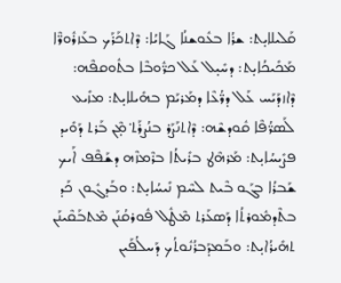ܩܰܠܝܠܐܝ̣ܬ: ܫܪܳܐ ܒܥܽܘܫܢܳܐ ܓܰܐܝܳܐ: ܕܶܐܬܟܰܪܰܟ ܒܥܰܙܪܽܘܪ̈ܶܐ ܡܰܟܺܝܟܳܐܝ̣ܬ: ܕܚܺܝ̣ܠ ܥܰܠ ܟܪ̈ܽܘܒܶܐ ܒܬܽܘܩܦܶܗ: ܕܶܐܙܕܰܝܰܚ ܥܰܠ ܕܪ̈ܳܥܶܐ ܕܡܰܪܝܰܡ ܒܗܺܝܠܐܝ̣ܬ: ܡܙܺܝܥ ܠܰܣܪ̈ܳܦܶܐ ܩܽܘܕܫܶܗ: ܕܶܐܬܢܰܨܰܪ ܒܢܳܨܪܰܬ݀ ܡ̣ܶܢ ܒܰܪܬ ܕܰܘܺܝܕ ܦܨܺܝܚܳܐܝ̣ܬ: ܡܰܪܗܶܛ ܒܪܺܝܬܳܐ ܒܪܶܡܙܶܗ ܕܫܰܦܶܦ ܐܰܝܟ ܫܰܒܪܳܐ ܒܓܰܘ ܒܶܝܬ ܠܚܶܡ ܢܺܝܚܳܐܝ̣ܬ: ܘܒܰܕܓܽܘܢ ܟܰܕ ܒܬܶܕܡܽܘܪܬܳܐ ܕܰܣܥܰܪܬ ܡܶܛܽܠ ܦܽܘܪܩܳܢܰܢ ܡܶܬܒܰܩܶܝܢܰܢ ܬܗܺܝܪܳܐܝ̣ܬ: ܘܒܰܡܕܰܒܪܳܢܽܘܬܳܟ ܕܰܚܠܳܦܰܝܢ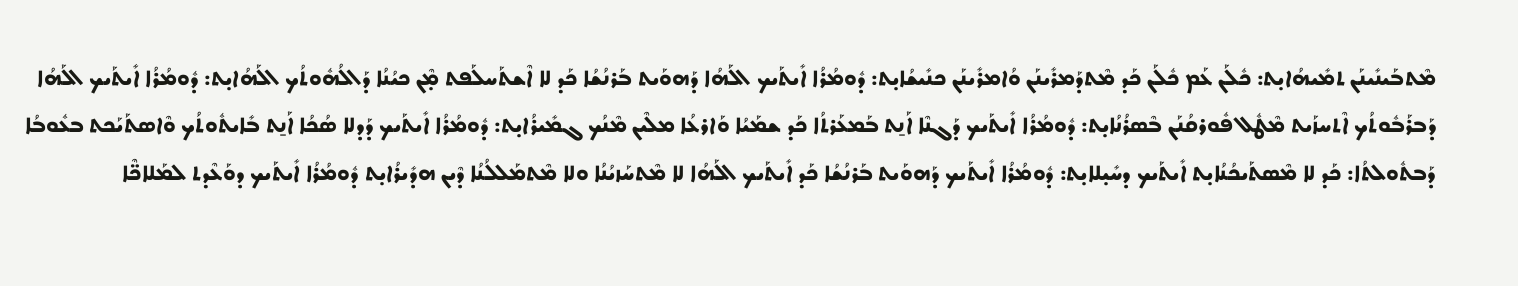ܡܶܬܒܰܝܢܺܝܢܰܢ ܬܡܺܝܗܳܐܝ̣ܬ: ܟܽܠܰܢ ܥܰܡ ܟܽܠܰܢ ܟܰܕ ܡܶܬܕܰܡܪܺܝܢܰܢ ܘܳܐܡܪܺܝܢܰܢ ܟܢܺܝܫܳܐܝ̣ܬ: ܕܽܘܡܳܪܳܐ ܐܺܝܬܰܝܟ ܐܠܰܗܳܐ ܕܰܗܘܰܝܬ ܒܰܪܢܳܫܳܐ ܟܰܕ ܠܐ ܐܶܫܬܰܚܠܰܦܬ ܡ̣ܶܢ ܟܝܳܢܳܐ ܕܰܐܠܳܗܽܘܬܳܟ ܐܠܰܗܳܐܝ̣ܬ: ܕܽܘܡܳܪܳܐ ܐܺܝܬܰܝܟ ܐܠܰܗܳܐ ܕܰܒܪܰܒܽܘܬܳܟ ܐܶܬܚܙܰܝܬ ܡܶܛܽܠ ܦܽܘܪܩܳܢܰܢ ܒܶܣܪܳܢܳܐܝ̣ܬ: ܕܽܘܡܳܪܳܐ ܐܺܝܬܰܝܟ ܕܰܓܢܶܐ ܐܰܢ̱ܬ ܒܰܡܥܰܪܬܳܐ ܟܰܕ ܫܡܰܝܳܐ ܘܰܐܪܥܳܐ ܡܠܶܝܢ ܡܶܢܳܟ ܓܡܺܝܪܳܐܝ̣ܬ: ܕܽܘܡܳܪܳܐ ܐܺܝܬܰܝܟ ܕܰܕܠܐ ܣܳܟܳܐ ܐܰܢ̱ܬ ܒܺܐܝܬܽܘܬܳܟ ܘܶܐܣܬܰܝܰܟܬ ܒܥܽܘܒܳܐ ܕܰܒܬܽܘܠܬܳܐ: ܟܰܕ ܠܐ ܡܶܣܬܰܝܟܳܢܳܐܝ̣ܬ ܐܺܝܬܰܝܟ ܕܚܺܝ̣ܠܐܝ̣ܬ: ܕܽܘܡܳܪܳܐ ܐܺܝܬܰܝܟ ܕܰܗܘܰܝܬ ܒܰܪܢܳܫܳܐ ܟܰܕ ܐܺܝܬܰܝܟ ܐܠܰܗܳܐ ܠܐ ܡܶܬܚܰܙܝܳܢܳܐ ܘܠܐ ܡܶܬܡܰܠܠܳܢܳܐ ܕܶܝܢ ܗܕܺܝܪܳܐܝ̣ܬ ܕܽܘܡܳܪܳܐ ܐܺܝܬܰܝܟ ܕܘܰܥܶܕܬ ܠܡܰܠܐܟ̈ܶܐ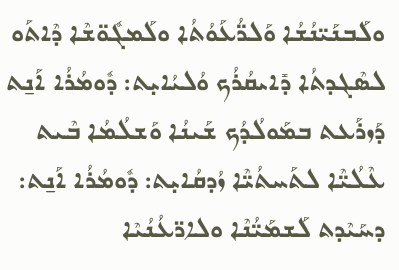ܘܠܰܒܢܰܝ̈ܢܳܫܳܐ ܘܰܠܪ̈ܳܥܰܘܳܬܳܐ ܘܠܰܡܓܽܘ̈ܫܶܐ ܕܶܐܬܰܘ ܠܣܶܓܕܬܳܐ ܕܺܐܝܩܳܪܳܟ ܘܳܠܝܳܐܝ̣ܬ: ܕܽܘܡܳܪܳܐ ܐܰܢ̱ܬ ܕܰܙܪܰܥܬ ܒܡܰܘܠܳܕܳܟ ܫܰܝܢܳܐ ܘܰܫܠܳܡܳܐ ܒܶܝܬ ܥܶܠܳܝ̈ܶܐ ܠܬܰܚܬܳܝ̈ܶܐ ܙܳܕܩܳܐܝ̣ܬ: ܕܽܘܡܳܪܳܐ ܐܰܢ̱ܬ: ܕܚܰܝܶܕܬ ܠܰܫܡܰܝ̈ܳܢܶܐ ܘܠܐܪ̈ܥܳܢܳܝܶܐ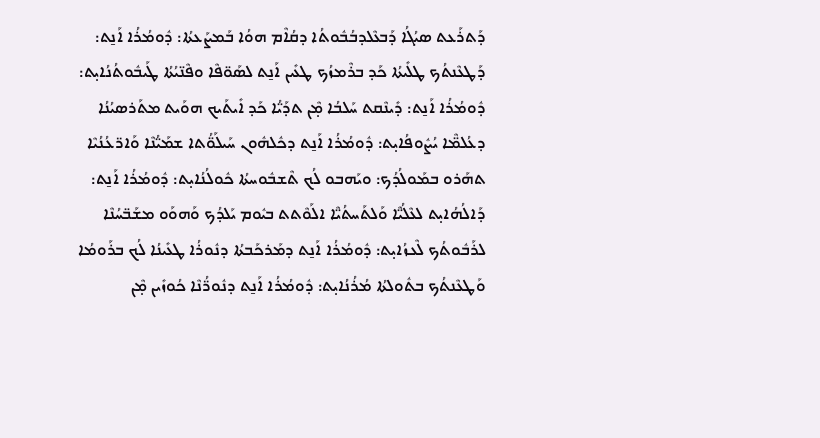ܕܰܬܪܰܥܬ ܣܝܳܓܳܐ ܕܰܒܥܶܠܕܒܳܒܽܘܬܳܐ ܕܩܳܐܶܡ ܗܘܳܐ ܒܰܡܨܰܥܬܳܐ: ܕܽܘܡܳܪܳܐ ܐܰܢ̱ܬ: ܕܰܛܥܶܢܬܳܟ ܛܠܺܝܬܳܐ ܟܰܕ ܒܪܶܡܙܳܟ ܛܥܺܝܢ ܐܰܢ̱ܬ ܠܣܰܘ̈ܦܶܐ ܘܦܶܢ̈ܝܳܬܳܐ ܛܰܝܒܽܘܬܳܢܳܐܝ̣ܬ: ܕܽܘܡܳܪܳܐ ܐܰܢ̱ܬ: ܕܺܝܢܶܩܬ ܚܰܠܒܳܐ ܡ̣ܶܢ ܬܕܰܝ̈ܳܐ ܟܰܕ ܐܺܝܬܰܝܟ ܗܘܰܝܬ ܡܬܰܪܣܝܳܢܳܐ ܕܥܳܠܡ̈ܶܐ ܝܳܨܽܘܦܳܐܝ̣ܬ: ܕܽܘܡܳܪܳܐ ܐܰܢ̱ܬ ܕܟܽܠܗܽܘܢ ܚܰܝܠܰܘ̈ܳܬܐ ܫܡܰܝ̈ܳܢܶܐ ܘܰܐܪ̈ܥܳܢܳܝܶܐ ܬܗܰܪܘ ܒܡܰܘܠܳܕܳܟ: ܘܝܰܗܒܘ ܠܳܟ ܬܶܫܒܽܘܚܬܳܐ ܟܽܘܠܳܢܳܐܝ̣ܬ: ܕܽܘܡܳܪܳܐ ܐܰܢ̱ܬ: ܕܰܐܠܳܗܳܐܝ̣ܬ ܠܥܶܠܳܝ̈ܶܐ ܘܰܠܬܰܚܬܳܝ̈ܶܐ ܐܠܰܘܶܬܬ ܒܝܽܘܡ ܝܰܠܕܳܟ ܘܰܗܘܰܘ ܡܫܰܒ̈ܚܳܢܶܐ ܠܪܰܒܽܘܬܳܟ ܠܶܥܙܳܐܝ̣ܬ: ܕܽܘܡܳܪܳܐ ܐܰܢ̱ܬ ܕܡܰܪܟܰܒܬܳܐ ܕܢܽܘܪܳܐ ܛܥܺܝܢܳܐ ܠܳܟ ܒܪܰܘܡܳܐ ܘܰܛܥܶܢܬܳܟ ܒܬܽܘܠܬܳܐ ܡܳܪܳܢܳܐܝ̣ܬ: ܕܽܘܡܳܪܳܐ ܐܰܢ̱ܬ ܕܢܽܘܪ̈ܳܢܶܐ ܟܳܘܙܺܝܢ ܡ̣ܶܢ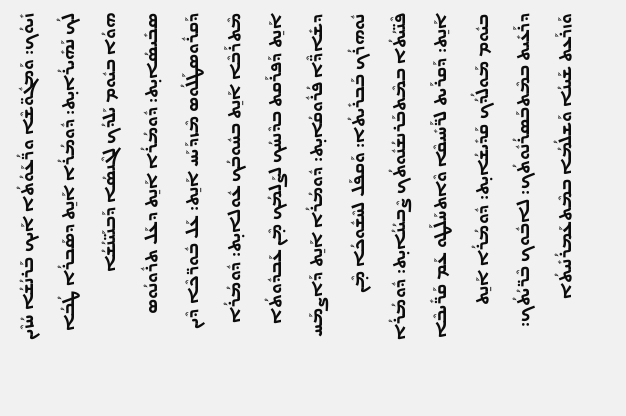ܙܺܝܘܳܟ: ܘܰܡܓܽܘ̈ܫܶܐ ܘܪ̈ܳܥܰܘܳܬܳܐ ܐܰܝܟ ܒܰܪܢܳܫܳܐ ܚܳܙܶܝܢ ܠܳܟ ܢܰܗܺܝܪܳܐܝ̣ܬ: ܕܽܘܡܳܪܳܐ ܐܰܢ̱ܬ ܕܣܰܒܪܳܐ ܛܳܒܳܐ ܗܘܳܐ ܒܝܽܘܡ ܝܰܠܕܳܟ ܠܓܶܢܣܳܐ ܕܰܒܢܰܝ̈ܢܳܫܳܐ ܣܒܺܝܣܳܐܝ̣ܬ: ܕܽܘܡܳܪܳܐ ܐܰܢ̱ܬ ܕܥܰܠ ܬܪܽܘܢܳܘܣ ܕܰܩܪܽܘܣܛܰܠܳܘܣ ܡܶܙܕܰܝܰܚ ܐܰܢ̱ܬ: ܥܰܠ ܒܽܘܪ̈ܟܶܐ ܕܶܝܢ ܡܶܬܪܰܒܶܐ ܐܰܢ̱ܬ ܒܚܽܘܒܳܟ ܥܽܘܠܐܝ̣ܬ: ܕܽܘܡܳܪܳܐ ܐܰܢ̱ܬ ܕܰܦܪܰܩܬ ܒܕܶܢܚܳܟ ܠܨܰܠܡܳܟ ܡ̣ܶܢ ܥܰܒܕܽܘܬܳܐ ܕܫܺܐܕ̈ܶܐ ܦܳܪܽܘܩܳܐܝ̣ܬ: ܕܽܘܡܳܪܳܐ ܐܰܢ̱ܬ ܕܰܐܨܡܰܚ ܢܽܘܗܪܳܟ ܒܰܒܪܺܝܬܳܐ: ܘܰܩܦܰܠ ܠܚܶܫܽܘܟܳܐ ܡ̣ܶܢ ܦܶܢ̈ܝܳܬܳܐ ܒܡܶܬܒܰܪܢܫܳܢܽܘܬܳܟ ܨܶܒܝܳܢܳܐܝ̣ܬ: ܕܽܘܡܳܪܳܐ ܐܰܢ̱ܬ: ܕܰܩܪܰܝܬ ܠܪ̈ܰܚܺܝܩܶܐ ܘܶܐܬܚܰܠܰܛܘ ܥܰܡ ܩܰܪ̈ܺܝܒܶܐ ܒܝܽܘܡ ܡܰܘܠܳܕܳܟ ܩܰܕܺܝܫܳܐܝ̣ܬ: ܕܽܘܡܳܪܳܐ ܐܰܢ̱ܬ ܕܪܰܥܺܝܬ ܒܡܶܬܒܰܣܪܳܢܽܘܬܳܟ: ܠܐܒܽܘܟ ܒܶܪ̈ܝܳܬܳܟ: ܘܰܙܪܰܥܬ ܫܰܝܢܳܐ ܘܰܫܠܳܡܳܐ ܒܡܶܬܥܰܡܪܳܢܺܝܬܳܐ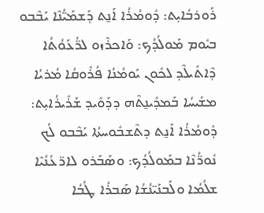ܪܰܘܪܒܳܐܝ̣ܬ: ܕܽܘܡܳܪܳܐ ܐܰܢ̱ܬ ܕܰܫܡܰܝ̈ܳܢܶܐ ܝܰܒܶܒܘ ܒܝܽܘܡ ܡܰܘܠܳܕܳܟ: ܘܰܐܟܪܶܙܘ ܠܪ̈ܳܥܰܘܳܬܳܐ ܕܶܐܬܺܝܠܶܕ ܠܟܽܘܢ ܝܰܘܡܳܢܳܐ ܦܳܪܽܘܩܳܐ ܡܳܪܝܳܐ ܡܫܺܝܚܳܐ ܒܰܡܕܺܝܢ̱ܬܶܗ ܕܕܰܘܺܝܕ ܫܰܪܺܝܪܳܐܝ̣ܬ: ܕܽܘܡܳܪܳܐ ܐܰܢ̱ܬ ܕܬܶܫܒܽܘܚܬܳܐ ܝܰܒܶܒܘ ܠܳܟ ܢܽܘܪ̈ܳܢܶܐ ܒܡܰܘܠܳܕܳܟ: ܘܣܰܒܰܪܘ ܠܐܪ̈ܥܳܢܳܝܶܐ ܫܠܳܡܳܐ ܘܠܰܒܢܰܝ̈ܢܳܫܳܐ ܣܰܒܪܳܐ ܛܳܒܳܐ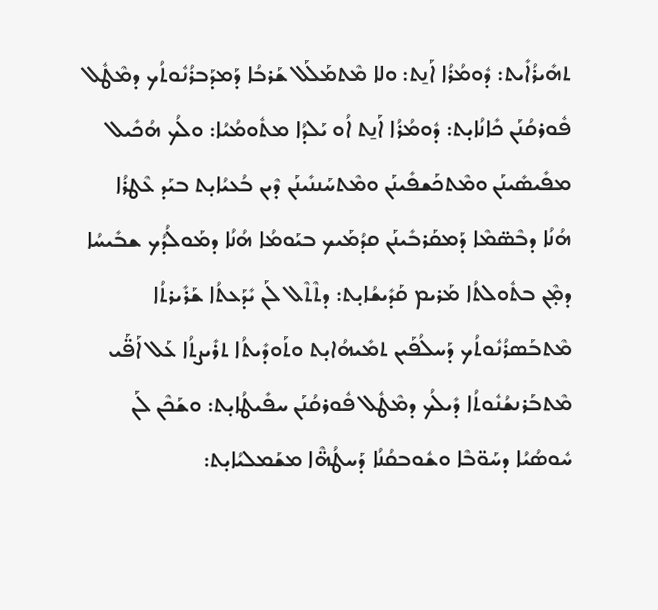ܬܗܺܝܪܳܐܺܝܬ: ܕܽܘܡܳܪܳܐ ܐܰܢ̱ܬ: ܘܠܐ ܡܶܬܡܰܠܰܠ ܫܰܪܒܳܐ ܕܰܡܕܰܒܪܳܢܽܘܬܳܟ ܕܡܶܛܽܠ ܦܽܘܪܩܳܢܰܢ ܟܺܐܢܳܐܝ̣ܬ: ܕܽܘܡܳܪܳܐ ܐܰܢ̱ܬ ܐܳܘ ܝܰܠܕܳܐ ܡܬܽܘܡܳܝܳܐ: ܘܠܳܟ ܗܳܟܺܝܠ ܡܦܺܝܣܺܝܢܰܢ ܘܡܶܬܟܰܫܦܺܝܢܰܢ ܘܡܶܬܚܰܢܢܺܝܢܰܢ ܕܶܝܢ ܒܳܥܝܳܐܝ̣ܬ ܒܝܰܕ ܥܶܛܪܳܐ ܗܳܢܳܐ ܕܒܶܣ̈ܡܶܐ ܕܰܡܩܰܪܒܺܝܢܰܢ ܩܕܳܡܰܝܟ ܒܝܰܘܡܳܐ ܗܳܢܳܐ ܕܡܰܘܠܳܕܳܟ ܫܒܺܝܚܳܐ ܕܡ̣ܶܢ ܒܬܽܘܠܬܳܐ ܡܰܪܝܡ ܩܰܕܺܝܫܳܐܝ̣ܬ: ܕܬܶܬܶܠ ܠܰܢ ܝܺܕܰܥܬܳܐ ܫܰܪܺܝܪܬܳܐ ܡܶܬܒܰܣܪܳܢܽܘܬܳܟ ܕܰܚܠܳܦܰܝܢ ܬܡܺܝܗܳܐܝ̣ܬ ܘܬܰܘܕܺܝܬܳܐ ܬܪܺܝܨܬܳܐ ܥܰܠ ܐܰܦ̈ܰܝ ܡܶܬܒܰܪܢܫܳܢܽܘܬܳܐ ܕܺܝܠܳܟ ܕܡܶܛܽܠ ܦܽܘܪܩܳܢܰܢ ܚܦܺܝܛܳܐܝ̣ܬ: ܘܫܰܟܶܢ ܠܰܢ ܚܽܘܣܳܝܳܐ ܕܚܰܘ̈ܒܶܐ ܘܫܽܘܒܩܳܢܳܐ ܕܰܚܛܳܗ̈ܶܐ ܡܫܰܡܠܝܳܐܝ̣ܬ: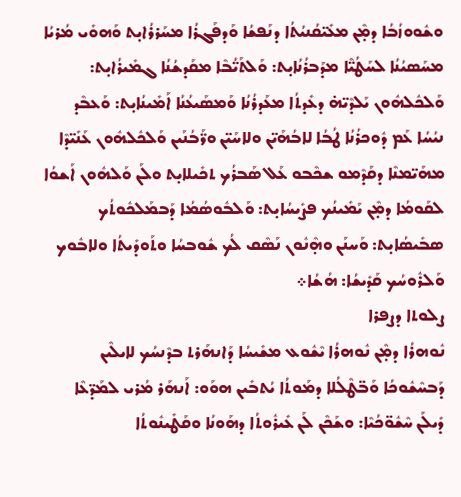ܘܫܽܘܘܙܳܒܳܐ ܕܡ̣ܶܢ ܡܥܺܝ̈ܩܳܢܝܳܬܳܐ ܕܢܰܦܫܳܐ ܘܰܕܦܰܓܪܳܐ ܡܚܰܪܪܳܐܝ̣ܬ ܘܰܗܘܺܝ ܡܳܪܝܳܐ ܡܚܰܣܝܳܢܳܐ ܠܚܰܛܳܝ̈ܶܐ ܡܕܰܒܪܳܢܳܐܝ̣ܬ: ܘܰܠܬܰܝ̈ܳܒܶܐ ܡܩܰܕܫܳܢܳܐ ܓܡܺܝܪܳܐܝ̣ܬ: ܘܰܠܟܽܠܗܽܘܢ ܝܰܠܕܶܝ̈ܗ̇ ܕܥܺܕܬܳܐ ܡܥܰܕܪܳܢܳܐ ܘܰܡܣܰܝܥܳܢܳܐ ܐܰܡܺܝܢܳܐܝ̣ܬ: ܘܰܥܒܶܕ ܢܝܳܚܳܐ ܥܰܡ ܕܽܘܟܪܳܢܳܐ ܛܳܒܳܐ ܠܐܒܳܗܰܝ̈ܢ ܘܠܐܚܰܝ̈ܢ ܘܪ̈ܰܒܳܢܰܝܢ ܘܰܠܟܽܠܗܽܘܢ ܥܰܢܺܝ̈ܕܶܐ ܡܗܰܝ̈ܡܢܶܐ ܕܩܰܕܶܡܘ ܫܟܶܒܘ ܥܰܠ ܣܰܒܪܳܟ ܬܟܺܝܠܐܝ̣ܬ ܘܠܰܢ ܘܰܠܗܽܘܢ ܐܰܫܘܳܐ ܠܩܰܘܡܳܐ ܕܡ̣ܶܢ ܝܰܡܺܝܢܳܟ ܦܨܺܝܚܳܐܝ̣ܬ: ܘܰܠܒܽܘܣܳܡܳܐ ܕܰܒܡܰܠܟܽܘܬܳܟ ܣܒܺܝܣܳܐܝ̣ܬ: ܘܰܚܢܰܢ ܘܗ̣ܶܢܽܘܢ ܢܰܣܶܩ ܠܳܟ ܫܽܘܒܚܳܐ ܘܬܰܘܕܺܝܬܳܐ ܘܠܐܒܽܘܟ ܘܰܠܪܽܘܚܳܟ ܩܰܕܺܝܫܳܐ: ܗܳܫܳܐ܀
ܨܠܘܬܐ ܕܨܦܪܐ
ܢܽܘܗܪܳܐ ܕܡ̣ܶܢ ܢܽܘܗܪܳܐ ܝܶܫܽܘܥ ܡܫܺܝܚܳܐ ܕܰܐܢܗܰܪܬ ܒܕܶܢܚܳܟ ܠܐܝܠܶܝܢ ܕܰܒܚܶܫܽܘܟܳܐ ܘܰܒ̈ܛܶܠܳܠܐ ܕܡܰܘܬܳܐ ܝܳܬܒܺܝܢ ܗܘܰܘ: ܐܰܢܗܰܪ ܡܳܪܝ ܠܡܰܕ̈ܥܶܐ ܕܺܝܠܰܢ ܚܶܫܽܘ̈ܟܳܝܶܐ: ܘܫܰܟܶܢ ܠܰܢ ܥܺܝܪܽܘܬܳܐ ܕܗܰܘܢܳܐ ܘܩܰܛܺܝܢܽܘܬܳܐ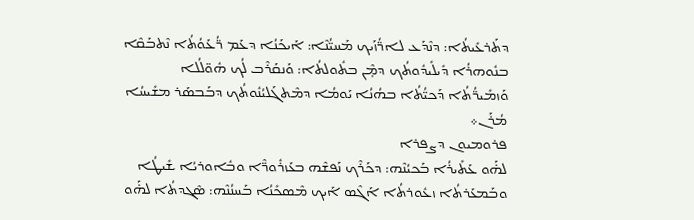ܕܬܰܪܥܺܝܬܳܐ: ܕܢܶܕܰܥ ܠܐܪ̈ܳܙܰܝܟ ܡܰܚܝ̈ܳܢܶܐ: ܐܰܝܟܰܢܳܐ ܕܥܰܡ ܪ̈ܳܥܰܘܳܬܳܐ ܢܶܬܒܰܩܶܐ ܒܢܽܘܗܪܳܐ ܕܺܝܠܺܝܕܽܘܬܳܟ ܕܡ̣ܶܢ ܒܬܽܘܠܬܳܐ: ܘܰܢܩܰܪܶܒ ܠܳܟ ܗܽܘ̈ܠܳܠܐ ܘܰܙܡܺܝܪ̈ܳܬܳܐ ܕܰܟܝ̈ܳܬܳܐ ܒܗܳܢܳܐ ܝܰܘܡܳܐ ܕܡܶܬܓܰܠܝܳܢܽܘܬܳܟ ܕܒܰܒܣܰܪ ܡܫܺܝܚܳܐ ܡܳܪܰܢ܀
ܦܪܘܡܝܘܢ ܕܨܦܪܐ
ܠܗ̇ܰܘ ܥܰܬܺܝܪܳܐ ܒܰܟܝܳܢܶܗ: ܕܟܰܪܶܟ ܢܰܦܫܶܗ ܒܥܰܙܪܽܘܪ̈ܶܐ ܘܒܽܐܘܪܝܳܐ ܫܺܝܛܳܐ ܘܒܰܡܥܰܪܬܳܐ ܙܥܽܘܪܬܳܐ ܐܰܓܶܣ ܐܰܝܟ ܡܶܣܟܺܢܳܐ ܒܰܚܢܳܢܶܗ: ܣܶܓܕܬܳܐ ܠܗ̇ܰܘ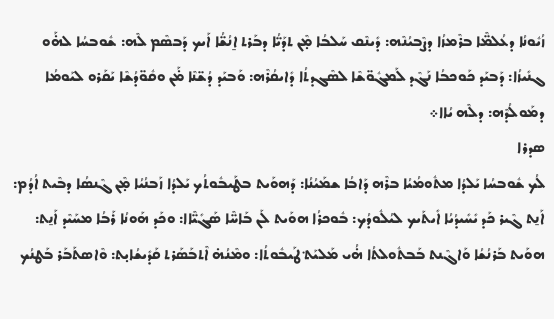ܙܳܝܽܘܢܳܐ ܕܥܳܠܡ̈ܶܐ ܒܪܶܡܙܳܐ ܕܨܶܒܝܳܢܶܗ: ܕܺܝܢܶܩ ܚܰܠܒܳܐ ܡ̣ܶܢ ܬܕܰܝ̈ܳܐ ܕܒܰܪܬ ܐ̱ܢܳܫ̈ܳܐ ܐܰܝܟ ܕܰܒܣܶܡ ܠܶܗ: ܫܽܘܒܚܳܐ ܠܗ̇ܰܘ ܓܢܺܝܙܳܐ: ܕܰܒܝܰܕ ܟܰܘܟܒܳܐ ܢܰܓܶܕ ܠܰܡܓܽܘ̈ܫܶܐ ܠܣܶܓܕܬܳܐ ܕܺܐܝܩܳܪܶܗ: ܘܰܒܝܰܕ ܕܳܫ̈ܢܶܐ ܡ̇ܰܢ ܘܩܽܘ̈ܕܳܫܶܐ ܝܰܩܰܪܘ ܠܝܰܘܡܳܐ ܕܡܰܘܠܳܕܶܗ: ܕܠܶܗ ܝܳܐܐ܀
ܣܕܪܐ
ܠܳܟ ܫܽܘܒܚܳܐ ܝܰܠܕܳܐ ܡܬܽܘܡܳܝܳܐ ܒܪܶܗ ܕܰܐܒܳܐ ܫܡܰܝܳܢܳܐ: ܕܰܗܘܰܝܬ ܒܛܰܝܒܽܘܬܳܟ ܝܰܠܕܳܐ ܙܰܒܢܳܝܳܐ ܡ̣ܶܢ ܓܶܢܣܳܐ ܕܒܶܝܬ ܐܳܕܳܡ: ܐܰܢ̱ܬ ܓܶܝܪ ܟܰܕ ܝܺܚܺܝܕܳܝܳܐ ܐܺܝܬܰܝܟ ܠܝܳܠܽܘܕܳܟ: ܒܽܘܟܪܳܐ ܗܘܰܝܬ ܠܰܢ ܒܰܐܚ̈ܶܐ ܣܰܓܺܝ̈ܶܐܐ: ܘܟܰܕ ܗܰܘܢܳܐ ܪܰܒܳܐ ܡܚܰܝܶܕ ܐܰܢ̱ܬ: ܗܘܰܝܬ ܒܰܪܢܳܫܳܐ ܘܰܐܓܶܢܬ ܒܰܒܬܽܘܠܬܳܐ ܗ̇ܳܝ ܡܰܠܝܰܬ݀ ܛܰܝܒܽܘܬܳܐ: ܘܡܶܢܳܗ̇ ܐܶܬܒܰܣܰܪܬ ܩܰܕܺܝܫܳܐܝ̣ܬ: ܘܶܐܣܬܰܒܰܪ ܒܰܛܢܳܟ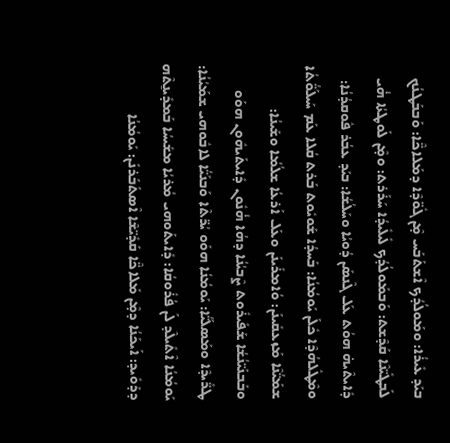ܒܝܰܕ ܥܺܝܪܳܐ: ܘܡܰܘܠܳܕܳܟ ܐܶܫܬܰܒܰܚ ܡ̣ܶܢ ܓܽܘ̈ܕܶܐ ܕܡܰܠܐܟ̈ܶܐ: ܘܰܒܒܰܛܢܳܟ ܠܰܒܛܺܝ̈ܢܶܐ ܩܰܕܶܫܬ: ܘܰܒܡܰܘܠܳܕܳܟ ܠܺܝܠܺܝܕܳܐ ܚܰܪܰܪܬ: ܘܡ̣ܶܢ ܠܰܘܛܬܳܐ ܗ̇ܳܝ ܕܺܐܝܬܶܝܗ̇ ܗܘܳܬ ܥܰܠ ܓܶܢܣܰܢ ܕܳܘܝܳܐ ܘܚܰܠܳܫܳܐ: ܒܝܰܕ ܥܒܳܪ ܦܽܘܩܕܳܢܳܐ: ܘܡܶܛܽܠܗܳܕܶܐ ܟܽܠܰܢ ܝܰܘܡܳܢܳܐ: ܒܰܚܕܳܐ ܫܰܘܝܽܘܬ ܒܰܪܬ ܩܳܠܐ ܥܰܡ ܚܰܝܠܰܘ̈ܳܬܳܐ ܫܡܰܝ̈ܳܢܶܐ ܡܰܙܥܩܺܝܢܰܢ: ܘܳܐܡܪܺܝܢܰܢ ܘܥܰܠ ܐܰܪܥܳܐ ܫܠܳܡܳܐ ܘܫܰܝܢܳܐ: ܘܒܰܒܢܰܝ̈ܢܳܫܳܐ ܫܰܦܺܝܪܽܘܬ ܨܶܒܝܳܢܳܐ ܕܗܳܐ ܗ̇ܳܢܽܘܢ ܕܺܐܝܬܰܝܗܽܘܢ ܗܘܰܘ ܛܪ̈ܺܝܕܶܐ ܘܡܰܣܠܰܝ̈ܳܐ: ܝܰܘܡܳܢܳܐ ܗܘܰܘ ܝܳܪ̈ܬܶܐ ܘܰܒܢܰܝ̈ܳܐ ܠܐܒܽܘܗܝ ܫܡܰܝܳܢܳܐ: ܝܰܘܡܳܢܳܐ ܐܶܬܺܝܠܶܕ ܠܰܢ ܦܳܪܽܘܩܳܐ: ܕܺܐܝܬܰܘܗܝ ܡܳܪܝܳܐ ܡܫܺܝܚܳܐ ܒܰܡܕܺܝܢ̱ܬܶܗ ܕܕܰܘܺܝܕ: ܐܰܝܟܰܢܳܐ ܕܡ̣ܶܢ ܡܰܠܐܟ̈ܶܐ ܩܰܕܺܝ̈ܫܶܐ ܐܶܣܬܰܒܰܪܢܰܢ: ܝܰܘܡܳܢܳܐ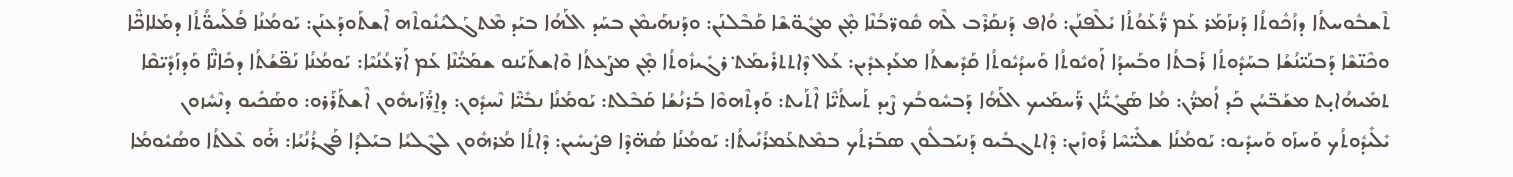ܬܶܫܒܽܘܚܬܳܐ ܕܙܳܟܽܘܬܳܐ ܕܰܢܙܰܡܰܪ ܥܰܡ ܪ̈ܳܥܰܘܳܬܳܐ ܝܺܠܶܦܢܰܢ: ܘܳܐܦ ܕܰܢܩܰܪܶܒ ܠܶܗ ܩܽܘܪ̈ܒܳܢܶܐ ܡ̣ܶܢ ܡܓܽܘ̈ܫܶܐ ܩܰܒܶܠܢܰܢ: ܘܕܰܢܗܰܝܡܶܢ ܒܚܰܕ ܐܠܰܗܳܐ ܒܝܰܕ ܡܶܬܓܰܠܝܳܢܽܘܬܶܗ ܐܶܫܬܰܘܕܰܥܢܰܢ: ܝܰܘܡܳܢܳܐ ܦܳܠܰܚܘ̈ܳܬܳܐ ܕܡܰܠܐܟ̈ܶܐ ܘܟܶܢ̈ܫܶܐ ܕܰܒܢܰܝ̈ܢܳܫܳܐ ܒܚܰܕܽܘܬܳܐ ܪܰܒܬܳܐ ܘܒܰܚܕܳܐ ܐܰܘܝܽܘܬܳܐ ܘܰܚܕܳܝܽܘܬܳܐ ܩܰܕܺܝܫܬܳܐ ܡܥܰܕܥܕܺܝܢ: ܥܰܠ ܕܶܐܬܬܪܺܝܡܰܬ݀ ܪܓܺܝܙܽܘܬܳܐ ܡ̣ܶܢ ܡܨܰܥܬܳܐ ܘܶܐܫܬܰܝܰܢܘ ܫܡܰܝ̈ܳܢܶܐ ܥܰܡ ܐܰܪ̈ܥܳܢܳܝܶܐ: ܝܰܘܡܳܢܳܐ ܢܰܦ̈ܫܳܬܳܐ ܕܟܺܐܢ̈ܶܐ ܘܰܕܙܰܕܺܝ̈ܩܶܐ ܬܡܺܝܗܳܐܝ̣ܬ ܡܫܰܒ̈ܚܳܢ ܟܰܕ ܐܳܡܪ̈ܳܢ: ܡܳܐ ܣܰܓܺܝ̈ܳܐܢ ܪ̈ܰܚܡܰܝܟ ܐܠܰܗܳܐ ܕܰܒܚܽܘܒܳܟ ܨܶܝܕ ܬܰܚܬܳܝ̈ܶܐ ܐܶܬܰܝܬ: ܘܰܕܬܶܗܘܶܐ ܒܰܪܢܳܫܳܐ ܩܰܒܶܠܬ: ܝܰܘܡܳܢܳܐ ܢܒܺܝ̈ܶܐ ܢܶܚܕܽܘܢ: ܕܐ̱ܪ̈ܳܙܰܝܗܽܘܢ ܐܶܫܬܰܪܰܪܘ: ܘܣܰܟܺܝܘ ܕܢܶܚܽܙܘܢ ܝܺܠܺܝܕܽܘܬܳܟ ܘܰܚܙܰܘ ܘܰܚܕܺܝܘ: ܝܰܘܡܳܢܳܐ ܫܠܺܝ̈ܚܶܐ ܪܳܘܙܺܝܢ: ܕܶܐܬܓܒܺܝܘ ܕܰܢܝܰܒܠܽܘܢ ܣܒܰܪܬܳܟ ܒܡܶܬܥܰܡܪܳܢܺܝܬܳܐ: ܝܰܘܡܳܢܳܐ ܣܳܗ̈ܕܶܐ ܦܨܺܝܚܺܝܢ: ܕܶܐܬܳܐ ܡܳܪܗܽܘܢ ܠܓܶܠܝܳܐ ܒܝܰܠܕܳܐ ܦܰܓܪܳܢܳܝܳܐ: ܗ̇ܰܘ ܥܶܠܬܳܐ ܘܣܳܝܽܘܡܳܐ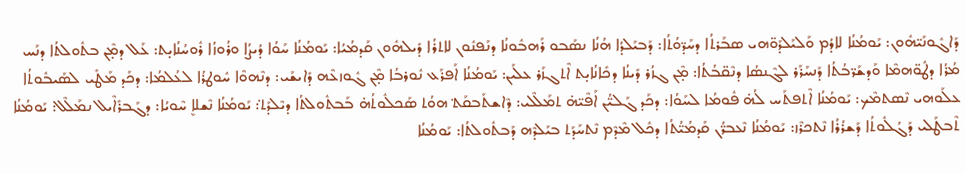ܕܰܐܓܽܘܢܰܝ̈ܗܽܘܢ: ܝܰܘܡܳܢܳܐ ܠܐܕܳܡ ܘܰܠܝܰܠܕܰܘ̈ܗܝ ܣܒܰܪܬܳܐ ܕܚܰܕ̈ܘܳܬܳܐ: ܕܰܒܝܰܠܕܳܐ ܗܳܢܳܐ ܢܣܰܒܘ ܪܰܗܒܽܘܢܳܐ ܕܢܰܦܢܽܘܢ ܠܐܬܪܳܐ ܕܺܝܠܗܽܘܢ ܩܰܕܡܳܝܳܐ: ܝܰܘܡܳܢܳܐ ܚܰܘܳܐ ܕܳܝܨܳܐ ܘܪܳܘܙܳܐ ܪܽܘܚܳܢܳܐܝ̣ܬ: ܥܰܠ ܕܡ̣ܶܢ ܒܬܽܘܠܬܳܐ ܕܢܰܚ ܡܳܪܳܐ ܕܛܽܘ̈ܗܡܶܐ ܘܰܕܫܰܪ̈ܒܳܬܳܐ ܕܰܢܚܰܪܰܪ ܠܓܶܢܣܳܐ ܕܢܶܩ̈ܒܳܬܳܐ: ܡ̣ܶܢ ܓܙܳܪ ܕܺܝܢܳܐ ܕܟܺܐܢܳܐܝ̣ܬ ܐܶܬܓܙܰܪ ܥܠܰܝܢ: ܝܰܘܡܳܢܳܐ ܐܰܦܪܰܥ ܢܽܘܪܒܳܐ ܡ̣ܶܢ ܓܽܘܙܥܶܗ ܕܺܐܝܫܰܝ: ܕܢܶܗܘܶܐ ܚܽܘܛܪܳܐ ܠܥܳܠܡܳܐ: ܕܟܰܕ ܡܰܛܺܝ ܠܣܰܝܒܽܘܬܳܐ ܥܠܰܘܗܝ ܢܶܣܬܡܶܟ: ܝܰܘܡܳܢܳܐ ܐܶܬܦܬܰܚ ܠܳܗ̇ ܦܽܘܡܳܐ ܠܚܰܘܳܐ: ܕܟܰܕ ܓܰܠܝ̈ܳܢ ܐܰܦܶܝ̈ܗ̇ ܬܡܰܠܶܠܝ: ܕܶܐܫܬܰܒܩܰܬ݀ ܗܘܳܬ ܣܰܟܠܽܘܬܳܗ̇ ܒܰܒܬܽܘܠܬܳܐ ܕܝܶܠܕܰܬ݀: ܝܰܘܡܳܢܳܐ ܢܶܫܠܐܷ ܚܶܘܝܳܐ: ܕܓܰܒܪܺܐܶܝܠ ܢܡܰܠܶܠ: ܝܰܘܡܳܢܳܐ ܬܶܒܛܰܠܝ ܕܰܓܳܠܽܘܬܳܐ ܕܰܫܪܳܪܳܐ ܢܶܬܟܪܶܙ: ܝܰܘܡܳܢܳܐ ܢܶܥܒܪ̈ܳܢ ܩܰܕܡܳܝ̈ܳܬܳܐ ܕܟܽܠ ܡܶܕܶܡ ܢܶܬܚܰܕܰܬ ܒܝܰܠܕܶܗ ܕܰܒܬܽܘܠܬܳܐ: ܝܰܘܡܳܢܳܐ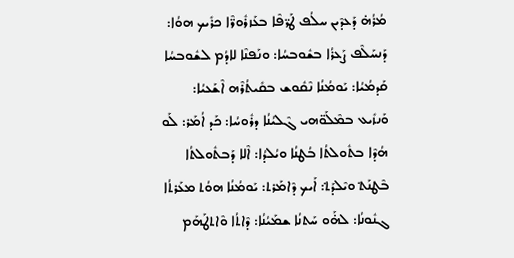ܡܳܪܳܗ̇ ܕܰܥܕܶܝܢ ܚܠܳܦ ܛܰܪ̈ܦܶܐ ܒܥܰܙܪܽܘܪ̈ܶܐ ܟܪܺܝܟ ܗܘܳܐ: ܕܰܢܚܰܠܶܦ ܨܰܥܪܳܐ ܒܫܽܘܒܚܳܐ: ܘܢܰܦܢܶܐ ܠܐܕܳܡ ܠܫܽܘܒܚܳܐ ܩܰܕܡܳܝܳܐ: ܝܰܘܡܳܢܳܐ ܢܶܩܽܘܫ ܒܩܺܝܬܳܪܶܗ ܐܶܫܰܥܝܳܐ: ܘܰܢܙܺܝܥ ܒܡܶܠܰܘ̈ܗܝ ܓܶܠܝܳܢܳܐ ܕܪܽܘܚܳܐ: ܟܰܕ ܐܳܡܰܪ: ܠܰܘ ܗܳܕܶܐ ܒܬܽܘܠܬܳܐ ܒܳܛܢܳܐ ܘܝܳܠܕܳܐ: ܐܶܠܐ ܕܰܒܬܽܘܠܬܳܐ ܒܶܛܢܰܬ݀ ܘܝܶܠܕܰܬ݀: ܐܰܝܟ ܕܶܐܡܰܪܬ: ܝܰܘܡܳܢܳܐ ܗܘܳܬ ܡܥܰܪܬܳܐ ܓܢܽܘܢܳܐ: ܠܗ̇ܰܘ ܚܰܬܢܳܐ ܫܡܰܝܳܢܳܐ: ܕܶܐܬܳܐ ܘܶܐܬܛܰܗܰܡ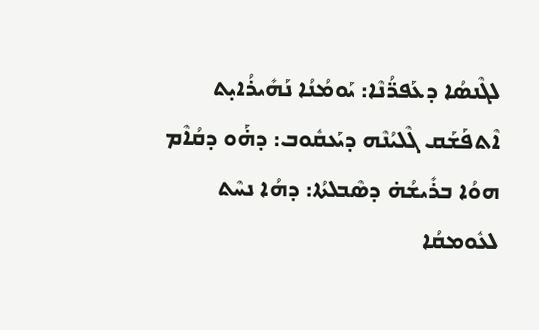ܠܓܶܢܣܳܐ ܕܥܰܦܪ̈ܳܢܶܐ: ܝܰܘܡܳܢܳܐ ܢܰܗܺܝܪܳܐܝ̣ܬ ܐܶܬܦܰܫܰܩ ܓܶܠܝܳܢܶܗ ܕܝܰܥܩܽܘܒ: ܕܗ̇ܰܘ ܕܩܳܐܶܡ ܗܘܳܐ ܒܪܺܝܫܳܗ̇ ܕܣܶܒܠܬܳܐ: ܕܗܳܐ ܢܚܶܬ ܠܥܽܘܡܩܳܐ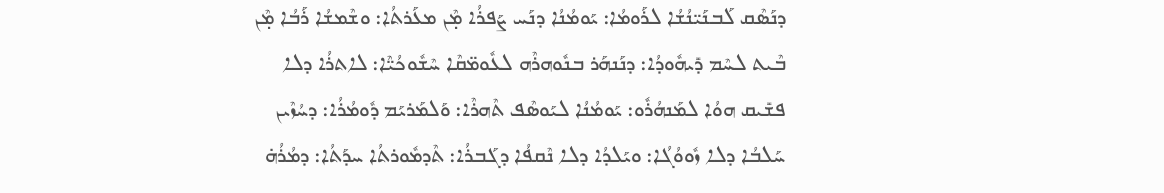ܕܢܰܣܶܩ ܠܰܒܢܰܝ̈ܢܳܫܳܐ ܠܪܰܘܡܳܐ: ܝܰܘܡܳܢܳܐ ܕܢܰܚ ܨܰܦܪܳܐ ܡ̣ܶܢ ܡܥܰܪܬܳܐ: ܘܫܶܡܫܳܐ ܪܰܒܳܐ ܡ̣ܶܢ ܒܶܝܬ ܠܚܶܡ ܕܺܝܗܽܘܕܳܐ: ܕܢܰܢܗܰܪ ܒܢܽܘܗܪܶܗ ܠܥܽܘܡ̈ܩܶܐ ܚܶܫܽܘܟܳܝ̈ܶܐ: ܠܐܬܪܳܐ ܕܠܐ ܦܫܺܝܩ ܗܘܳܐ ܠܡܰܢܗܳܪܽܘ: ܝܰܘܡܳܢܳܐ ܠܝܰܘܣܶܦ ܬܶܗܪܶܐ: ܘܰܠܡܰܪܝܰܡ ܕܽܘܡܳܪܳܐ: ܕܚܳܙܶܝܢ ܚܰܠܒܳܐ ܕܠܐ ܙܽܘܘܳܓܳܐ: ܘܝܰܠܕܳܐ ܕܠܐ ܢܶܩܦܳܐ ܕܓܰܒܪܳܐ: ܬܶܕܡܽܘܪܬܳܐ ܚܕܰܬܳܐ: ܕܡܳܪܳܗ̇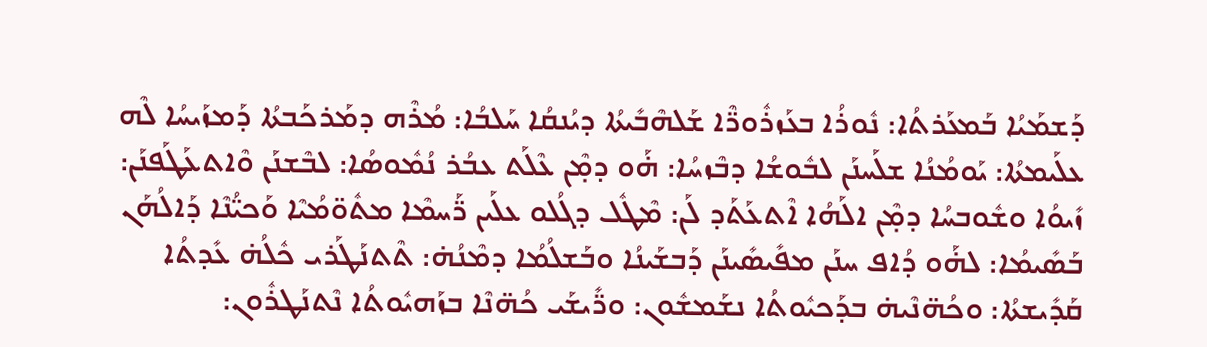ܕܰܫܡܰܝܳܐ ܒܰܡܥܰܪܬܳܐ: ܢܽܘܪܳܐ ܒܥܰܙܪܽܘܪ̈ܶܐ ܫܰܠܗܶܒܺܝܬܳܐ ܕܝܳܢܩܳܐ ܚܰܠܒܳܐ: ܡܳܪܶܗ ܕܡܰܪܟܰܒܬܳܐ ܕܰܡܙܰܝܚܳܐ ܠܶܗ ܥܠܰܝܡܬܳܐ: ܝܰܘܡܳܢܳܐ ܫܠܰܚܢܰܢ ܠܒܽܘܫܳܐ ܕܒܶܙܚܳܐ: ܗ̇ܰܘ ܕܡ̣ܶܢ ܥܶܠܰܬ ܥܒܳܪ ܢܳܡܽܘܣܳܐ: ܠܒܶܫܢܰܢ ܘܶܐܬܥܰܛܰܦܢܰܢ: ܙܺܝܘܳܐ ܘܫܽܘܒܚܳܐ ܕܡ̣ܶܢ ܐܠܰܗܳܐ ܐܶܬܥܰܬܰܕ ܠܰܢ: ܡܶܛܽܠ ܕܓܳܠܘ ܥܠܰܝܢ ܪ̈ܰܚܡܶܐ ܡܬܽܘ̈ܡܳܝܶܐ ܘܰܟܝ̈ܳܢܶܐ ܕܰܐܠܳܗܰܢ ܒܰܣܺܝܡܳܐ: ܠܗ̇ܰܘ ܕܳܐܦ ܚܢܰܢ ܡܦܺܝܣܺܝܢܰܢ ܕܰܒܫܰܝܢܳܐ ܘܒܰܫܠܳܡܳܐ ܕܡܶܢܳܗ̇: ܬܶܬܢܰܛܰܪܝ ܟܽܠܳܗ̇ ܥܺܕܬܳܐ ܩܰܕܺܝܫܬܳܐ: ܘܟܳܗ̈ܢܶܝܗ̇ ܒܕܰܟܝܽܘܬܳܐ ܢܫܰܡܫܽܘܢ: ܘܪ̈ܺܝܫܰܝ ܟܳܗ̈ܢܶܐ ܒܙܰܗܝܽܘܬܳܐ ܢܶܬܢܰܛܪܽܘܢ: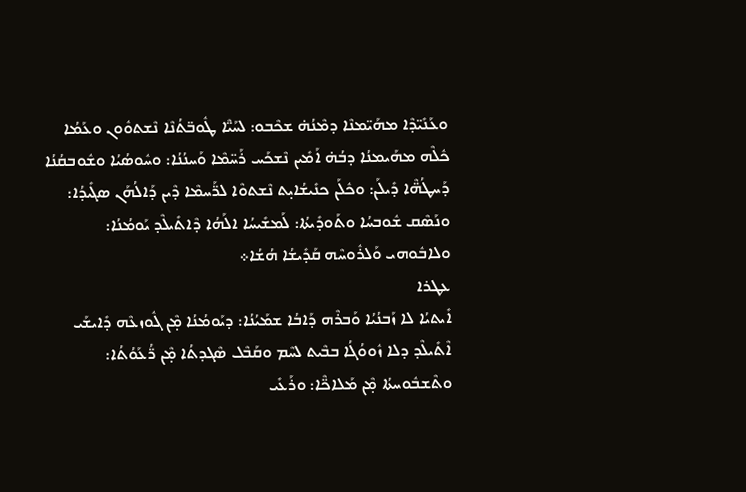ܘܥܰܢܺܝ̈ܕܶܐ ܡܗܰܝ̈ܡܢܶܐ ܕܡܶܢܳܗ̇ ܫܟܶܒܘ: ܠܚܰܝ̈ܶܐ ܛܽܘܒ̈ܬܳܢܶܐ ܢܶܫܬܘܽܘܢ ܘܥܰܡܳܐ ܟܽܠܶܗ ܡܗܰܝܡܢܳܐ ܕܒܳܗ̇ ܐܰܡܺܝܢ ܢܶܫܟܰܚ ܪܰܚ̈ܡܶܐ ܘܰܚܢܳܢܳܐ: ܘܚܽܘܣܳܝܳܐ ܘܫܽܘܒܩܳܢܳܐ ܕܰܚܛܳܗ̈ܶܐ ܕܺܝܠܰܢ: ܘܟܽܠܰܢ ܟܢܺܝܫܳܐܝ̣ܬ ܢܶܫܬܘܶܐ ܠܪ̈ܰܚܡܶܐ ܕܶܝܢ ܕܰܐܠܳܗܰܢ ܣܓܺܝܕܳܐ: ܘܢܰܣܶܩ ܫܽܘܒܚܳܐ ܘܬܰܘܕܺܝܬܳܐ: ܠܰܡܫܺܝܚܳܐ ܐܠܰܗܳܐ ܕܶܐܬܺܝܠܶܕ ܝܰܘܡܳܢܳܐ: ܘܠܐܒܽܘܗܝ ܘܰܠܪܽܘܚܶܗ ܩܰܕܺܝܫܳܐ ܗܳܫܳܐ܀
ܥܛܪܐ
ܐܺܝܬܝܳܐ ܠܐ ܙܰܒܢܳܝܳܐ ܘܰܒܪܶܗ ܕܰܐܒܳܐ ܫܡܰܝܳܢܳܐ: ܕܝܰܘܡܳܢܳܐ ܡ̣ܶܢ ܓܽܘܙܥܶܗ ܕܺܐܝܫܰܝ ܐܶܬܺܝܠܶܕ ܕܠܐ ܙܽܘܘܳܓܳܐ ܒܒܶܝܬ ܠܚܶܡ ܘܩܰܒܶܠ ܣܶܓܕܬܳܐ ܡ̣ܶܢ ܪ̈ܳܥܰܘܳܬܳܐ: ܘܬܶܫܒܽܘܚܬܳܐ ܡ̣ܶܢ ܡܰܠܐܟ̈ܶܐ: ܘܪܰܥܺܝ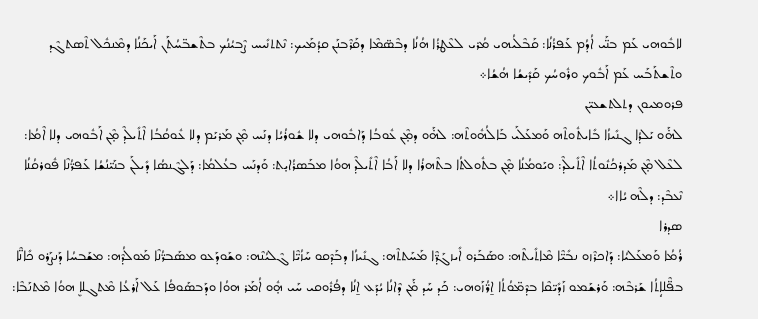ܠܐܒܽܘܗܝ ܥܰܡ ܒܢ̈ܰܝ ܐܳܕܳܡ ܥܰܦܪܳܢܳܐ: ܩܰܒܶܠܳܝܗܝ ܡܳܪܝ ܠܥܶܛܪܳܐ ܗܳܢܳܐ ܕܒܶܣ̈ܡܶܐ ܕܩܰܪܶܒܢܰܢ ܩܕܳܡܰܝܟ: ܢܶܬܬܢܺܝܚ ܨܶܒܝܳܢܳܟ ܒܬܶܫܒ̈ܚܳܬܰܢ ܐܰܝܟܰܢܳܐ ܕܡܶܢܟܽܠ ܬܶܣܬܓܶܕ ܘܬܶܫܬܰܒܰܚ ܥܰܡ ܐܰܒܽܘܟ ܘܪܽܘܚܳܟ ܩܰܕܺܝܫܳܐ ܗܳܫܳܐ܀
ܦܪܘܡܝܘܢ ܕܬܠܬܫܥܝ̈ܢ
ܠܗ̇ܰܘ ܝܰܠܕܳܐ ܓܢܺܝܙܳܐ ܒܺܐܝܬܽܘܬܶܗ ܘܰܡܥܰܠܰܝ ܒܰܐܠܳܗܽܘܬܶܗ: ܠܗ̇ܰܘ ܕܡ̣ܶܢ ܥܽܘܒܳܐ ܕܰܐܒܽܘܗܝ ܕܠܐ ܫܽܘܪܳܝܳܐ ܕܢܰܚ ܡ̣ܶܢ ܡܰܪܝܰܡ ܕܠܐ ܥܽܘܩܳܒܳܐ ܐܶܬܺܝܠܶܕ ܡ̣ܶܢ ܐܰܒܽܘܗܝ ܕܠܐ ܐܶܡܳܐ: ܠܥܶܠ ܡ̣ܶܢ ܡܰܕܪܟܳܢܽܘܬܳܐ ܐܶܬܺܝܠܶܕ: ܘܝܰܘܡܳܢܳܐ ܡ̣ܶܢ ܒܬܽܘܠܬܳܐ ܒܬܶܗܪܳܐ ܕܠܐ ܐܰܒܳܐ ܐܶܬܺܝܠܶܕ ܗܘܳܐ ܡܒܰܣܪܳܐܝ̣ܬ: ܘܰܕܢܰܚ ܒܥܳܠܡܳܐ: ܕܰܠܓܶܢܣܳܐ ܕܺܝܠܰܢ ܒܢܰܝ̈ܢܳܫܳܐ ܥܰܦܪ̈ܳܢܶܐ ܦܽܘܪܩܳܢܳܐ ܢܶܥܒܶܕ: ܕܠܶܗ ܝܳܐܐ܀
ܣܕܪܐ
ܪܳܡܳܐ ܘܰܡܥܰܠܝܳܐ: ܕܰܐܟܪܶܙܘ ܢܒܺܝ̈ܶܐ ܡܶܐܬܺܝܬܶܗ: ܘܣܰܒܰܪܘ ܐܺܝܙܓܰܕ̈ܶܐ ܡܰܚܰܬܬܶܗ: ܓܢܺܝܙܳܐ ܕܒܰܕܶܩܘ ܚܰܙܳܝ̈ܶܐ ܓܶܠܝܳܢܶܗ: ܘܫܰܘܕܰܥܘ ܡܣܰܒܪ̈ܳܢܶܐ ܡܰܘܠܳܕܶܗ: ܡܫܰܒܚܳܐ ܕܰܢܨܰܪܘ ܟܺܐܢ̈ܶܐ ܒܦ̈ܶܠܐܴܬܳܐ ܫܰܪܒܶܗ: ܘܰܪܫܰܡܘ ܙܰܕܺܝ̈ܩܶܐ ܒܕܶܡ̈ܘܳܬܳܐ ܐ̱ܪ̈ܳܙܰܘܗܝ: ܟܰܕ ܚܰܕ ܡ̇ܰܢ ܕܶܐܢܳܐ ܝܳܕܰܥ ܐ̱ܢܳܐ ܕܦܳܪܽܘܩܝ ܚܰܝ ܗ̣ܽܘ ܐܳܡܰܪ ܗܘܳܐ ܘܕܰܒܣܰܘܦܳܐ ܥܰܠ ܐܰܪܥܳܐ ܡܶܬܓܠܐܷ ܗܘܳܐ ܡܶܬܢܰܒܶܐ: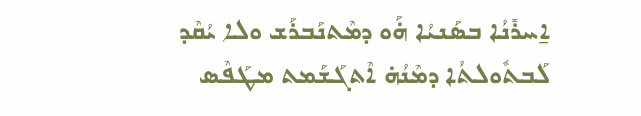ܐ̱ܚܪܺܢܳܐ ܒܣܰܢܝܳܐ ܗ̇ܰܘ ܕܡܶܬܢܰܒܪܰܫ ܘܠܐ ܝܳܩܶܕ ܠܰܒܬܽܘܠܬܳܐ ܕܡܶܢܳܗ̇ ܐܶܬܓܰܫܰܡܬ ܡܛܰܦܶܣ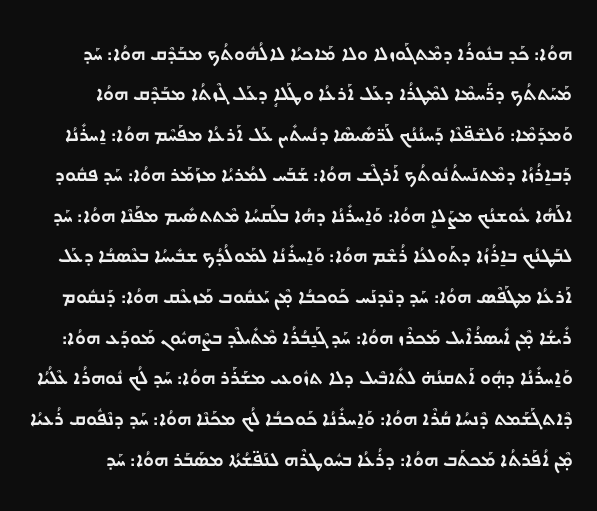ܗܘܳܐ: ܟܰܕ ܒܢܽܘܪܳܐ ܕܡܶܬܓܰܘܙܠܐ ܘܠܐ ܡܰܐܟܝܳܐ ܠܐܠܳܗܽܘܬܳܟ ܡܒܰܕܶܩ ܗܘܳܐ: ܚܰܕ ܡܰܚܰܬܬܳܟ ܕܪ̈ܰܚܡܶܐ ܠܡܶܛܪܳܐ ܕܥܰܠ ܐܰܪܥܳܐ ܘܛܰܠܐܴ ܕܥܰܠ ܓܶܙܬܳܐ ܡܒܰܕܶܩ ܗܘܳܐ ܘܰܡܕܰܡܶܐ: ܘܰܠܫܶܦ̈ܥܶܐ ܕܰܚܢܳܢܳܟ ܠܰܪ̈ܣܺܝܣܶܐ ܕܢܳܚܬܺܝܢ ܥܰܠ ܐܰܪܥܳܐ ܡܦܰܚܶܡ ܗܘܳܐ: ܐ̱ܚܪܺܢܳܐ ܕܰܒܐ̱ܪܳܙܳܐ ܕܡܶܬܢܰܚܬܳܢܽܘܬܳܟ ܐܰܪܓܶܫ ܗܘܳܐ: ܫܰܒܰܚ ܠܡܳܪܝܳܐ ܡܙܰܡܰܪ ܗܘܳܐ: ܚܰܕ ܦܩܽܘܕ ܐܠܰܗܳܐ ܥܽܘܫܢܳܟ ܡܨܰܠܐܷ ܗܘܳܐ: ܘܰܐ̱ܚܪܺܢܳܐ ܕܗܳܐ ܒܠܰܩܚܳܐ ܡܶܬܬܣܺܝܡ ܡܦܰܢܶܐ ܗܘܳܐ: ܚܰܕ ܠܒܰܛܢܳܟ ܒܐ̱ܪܳܙܳܐ ܕܬܰܘܠܥܳܐ ܪܳܫܶܡ ܗܘܳܐ: ܘܰܐ̱ܚܪܺܢܳܐ ܠܡܰܘܠܳܕܳܟ ܫܒܺܝܚܳܐ ܒܥܶܣܒܳܐ ܕܥܰܠ ܐܰܪܥܳܐ ܡܛܰܦܶܣ ܗܘܳܐ: ܚܰܕ ܕܢܶܕܢܰܚ ܟܰܘܟܒܳܐ ܡ̣ܶܢ ܝܰܥܩܽܘܒ ܡܰܙܥܶܩ ܗܘܳܐ: ܕܰܢܩܽܘܡ ܪܺܝܫܳܐ ܡ̣ܶܢ ܐܺܝܣܪܳܐܶܝܠ ܡܰܟܪܶܙ ܗܘܳܐ: ܚܰܕ ܓܰܢ̱ܒܳܪܳܐ ܡܶܬܺܝܠܶܕ ܒܨܶܗܝܽܘܢ ܡܰܘܕܰܥ ܗܘܳܐ: ܘܰܐ̱ܚܪܺܢܳܐ ܕܗ̣ܽܘ ܐܰܬܩܢܳܗ̇ ܠܬܺܐܒܶܝܠ ܕܠܐ ܬܙܽܘܥܝ ܡܫܰܪܰܪ ܗܘܳܐ: ܚܰܕ ܠܳܟ ܢܽܘܗܪܳܐ ܥܶܠܳܝܳܐ ܕܶܐܬܓܰܫܰܡܬ ܕܶܢܚܳܐ ܩܳܪܶܐ ܗܘܳܐ: ܘܰܐ̱ܚܪܺܢܳܐ ܟܰܘܟܒܳܐ ܠܳܟ ܡܟܰܢܶܐ ܗܘܳܐ: ܚܰܕ ܕܢܶܦܽܘܩ ܪܳܥܝܳܐ ܡ̣ܶܢ ܐܳܦܰܪܬܳܐ ܡܰܟܬܰܒ ܗܘܳܐ: ܕܪܳܥܳܐ ܒܚܽܘܛܪܶܗ ܠܢܰܦ̈ܫܳܬܳܐ ܡܣܰܒܰܪ ܗܘܳܐ: ܚܰܕ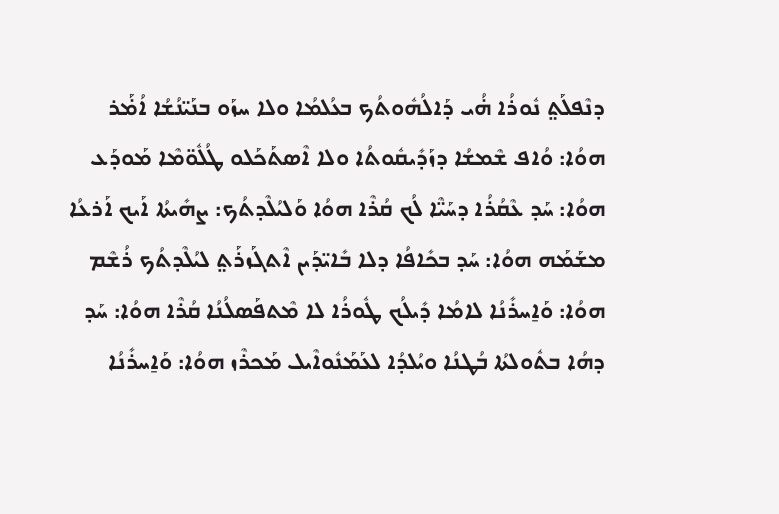ܕܢܶܦܠܰܬ݀ ܢܽܘܪܳܐ ܗ̇ܳܝ ܕܰܐܠܳܗܽܘܬܳܟ ܒܥܳܠܡܳܐ ܘܠܐ ܚܙܰܘ ܒܢܰܝ̈ܢܳܫܳܐ ܐܳܡ̇ܰܪ ܗܘܳܐ: ܘܳܐܦ ܫܶܡܫܳܐ ܕܙܰܕܺܝܩܽܘܬܳܐ ܘܠܐ ܐܶܣܬܰܟܰܠܘ ܛܳܠܽܘ̈ܡܶܐ ܡܰܘܕܰܥ ܗܘܳܐ: ܚܰܕ ܥܶܩܳܪܳܐ ܕܚܰܝ̈ܶܐ ܠܳܟ ܩܳܪܶܐ ܗܘܳܐ ܘܰܠܝܳܠܶܕܬܳܟ: ܨܗܺܝܬܳܐ ܐܰܝܟ ܐܰܪܥܳܐ ܡܫܰܡܰܗ ܗܘܳܐ: ܚܰܕ ܒܟܺܐܦܳܐ ܕܠܐ ܒܺܐܝ̈ܕܰܝܢ ܐܶܬܓܰܙܪܰܬ݀ ܠܝܳܠܶܕܬܳܟ ܪܳܫܶܡ ܗܘܳܐ: ܘܰܐ̱ܚܪܺܢܳܐ ܠܐܡܳܐ ܕܺܝܠܳܟ ܛܽܘܪܳܐ ܠܐ ܡܶܬܦܰܣܠܳܢܳܐ ܩܳܪܶܐ ܗܘܳܐ: ܚܰܕ ܕܗܳܐ ܒܬܽܘܠܬܳܐ ܒܳܛܢܳܐ ܘܝܳܠܕܳܐ ܠܥܰܡܰܢܽܘܐܶܝܠ ܡܰܟܪܶܙ ܗܘܳܐ: ܘܰܐ̱ܚܪܺܢܳܐ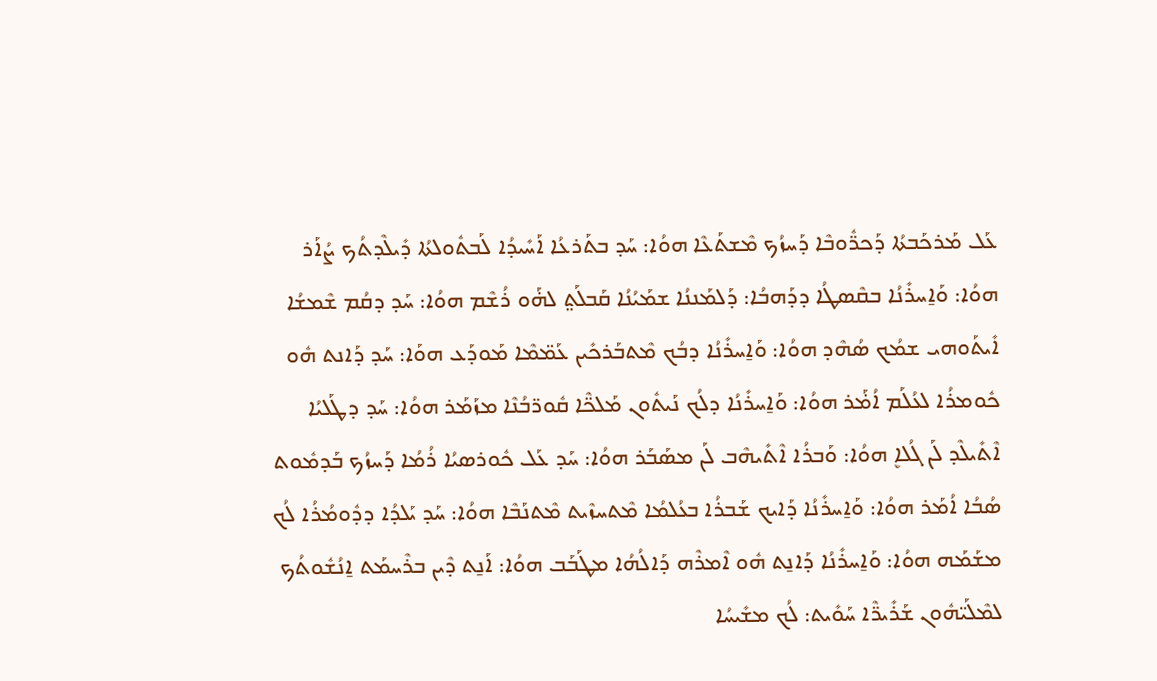ܥܰܠ ܡܰܪܟܰܒܬܳܐ ܕܰܟܪ̈ܽܘܒܶܐ ܕܰܚܙܳܟ ܡܶܫܬܰܥܶܐ ܗܘܳܐ: ܚܰܕ ܒܬܰܪܥܳܐ ܐܰܚܺܝܕܳܐ ܠܰܒܬܽܘܠܬܳܐ ܕܺܝܠܶܕܬܳܟ ܨܳܐܰܪ ܗܘܳܐ: ܘܰܐ̱ܚܪܺܢܳܐ ܒܩܶܣܛܳܐ ܕܕܰܗܒܳܐ: ܕܰܠܡܰܢܢܳܐ ܫܡܰܝܳܢܳܐ ܩܰܒܠܰܬ݀ ܠܗ̇ܰܘ ܪܳܫܶܡ ܗܘܳܐ: ܚܰܕ ܕܩܳܡ ܫܶܡܫܳܐ ܐܺܝܬܰܘܗܝ ܫܡܳܟ ܣܳܗܶܕ ܗܘܳܐ: ܘܰܐ̱ܚܪܺܢܳܐ ܕܒܳܟ ܡܶܬܒܰܪܟܺܝܢ ܥܰܡ̈ܡܶܐ ܡܰܘܕܰܥ ܗܘܰܐ: ܚܰܕ ܕܰܐܢܬ ܗܽܘ ܟܽܘܡܪܳܐ ܠܥܳܠܰܡ ܐܳܡ̇ܰܪ ܗܘܳܐ: ܘܰܐ̱ܚܪܺܢܳܐ ܕܠܳܟ ܢܰܝܬܽܘܢ ܡܰܠܟ̈ܶܐ ܩܽܘܪ̈ܒܳܢܶܐ ܡܙܰܡܰܪ ܗܘܳܐ: ܚܰܕ ܕܛܰܠܝܳܐ ܐܶܬܺܝܠܶܕ ܠܰܢ ܓܳܠܐܷ ܗܘܳܐ: ܘܰܒܪܳܐ ܐܶܬܺܝܗܶܒ ܠܰܢ ܡܣܰܒܰܪ ܗܘܳܐ: ܚܰܕ ܥܰܠ ܟܽܘܪܣܝܳܐ ܪܳܡܳܐ ܕܰܚܙܳܟ ܒܰܕܡܽܘܬ ܣܳܒܳܐ ܐܳܡܰܪ ܗܘܳܐ: ܘܰܐ̱ܚܪܺܢܳܐ ܕܰܐܝܟ ܫܰܒܪܳܐ ܒܥܳܠܡܳܐ ܡܶܬܚܙܶܝܬ ܡܶܬܢܰܒܶܐ ܗܘܳܐ: ܚܰܕ ܝܰܠܕܳܐ ܕܕܽܘܡܳܪܳܐ ܠܳܟ ܡܫܰܡܰܗ ܗܘܳܐ: ܘܰܐ̱ܚܪܺܢܳܐ ܕܰܐܢ̱ܬ ܗܽܘ ܐܶܡܪܶܗ ܕܰܐܠܳܗܳܐ ܡܛܰܒܰܒ ܗܘܳܐ: ܐܰܢ̱ܬ ܕܶܝܢ ܒܪܶܚܡܰܬ ܐ̱ܢܳܫܽܘܬܳܟ ܠܡܶܠܰܝ̈ܗܽܘܢ ܫܰܪܺܝܪ̈ܶܐ ܚܰܘܺܝܬ: ܠܳܟ ܡܫܺܝܚܳܐ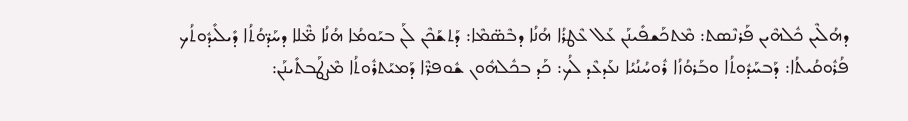ܕܗܳܠܶܝܢ ܟܽܠܗܶܝܢ ܦܰܪܢܶܣܬ: ܡܶܬܟܰܫܦܺܝܢܰܢ ܥܰܠ ܥܶܛܪܳܐ ܗܳܢܳܐ ܕܒܶܣ̈ܡܶܐ: ܕܰܬܫܰܟܶܢ ܠܰܢ ܒܝܰܘܡܳܐ ܗܳܢܳܐ ܡ̈ܶܠܐ ܕܚܰܕ̈ܘܳܬܳܐ ܕܺܝܠܺܝܕܽܘܬܳܟ ܦܳܪܽܘܩܳܝܬܳܐ: ܕܰܒܚܰܕܽܘܬܳܐ ܘܒܰܪܘܳܙܳܐ ܪܽܘܚܳܢܳܝܳܐ ܢܥܰܕܥܶܕ ܠܳܟ: ܟܰܕ ܒܟܽܠܗܽܘܢ ܫܽܘܦܪ̈ܶܐ ܕܰܡܝܰܬܪܽܘܬܳܐ ܡܶܨܛܰܒܬܺܝܢܰܢ: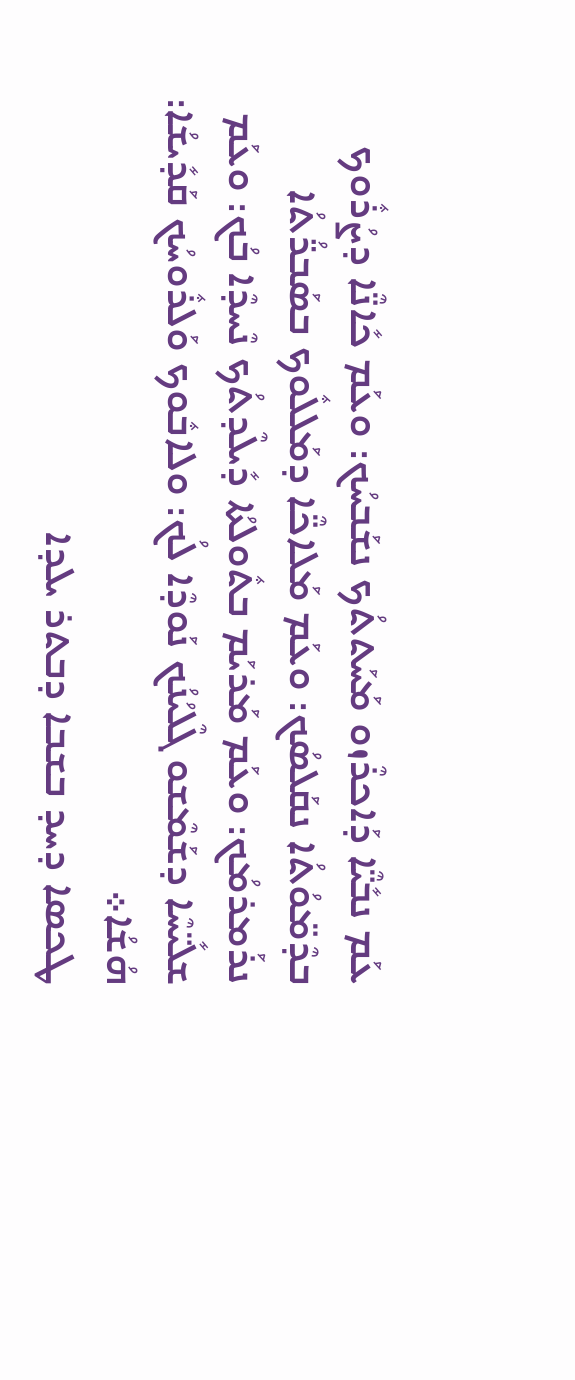ܥܰܡ ܢܒܺܝ̈ܶܐ ܕܰܐܟܪܶܙܘ ܡܰܚܰܬܬܳܟ ܢܫܰܒܚܳܟ: ܘܥܰܡ ܟܺܐܢ̈ܶܐ ܕܨܳܪܽܘܟ ܒܕܶܡ̈ܘܳܬܳܐ ܢܩܰܠܣܳܟ: ܘܥܰܡ ܡܰܠܐܟ̈ܶܐ ܕܡܰܠܠܽܘܟ ܒܣܰܒܪ̈ܳܬܳܐ ܢܪܰܡܪܡܳܟ: ܘܥܰܡ ܡܰܪܝܰܡ ܒܬܽܘܠܬܳܐ ܕܺܝܠܶܕܬܳܟ ܢܶܚܕܶܐ ܒܳܟ: ܘܥܰܡ ܫܠܺܝ̈ܚܶܐ ܕܫܰܡܶܫܘ ܓܶܠܝܳܢܳܟ ܢܰܘܕܶܐ ܠܳܟ: ܘܠܐܒܽܘܟ ܘܰܠܪܽܘܚܳܟ ܩܰܕܺܝܫܳܐ: ܗܳܫܳܐ܀
ܛܟܣܐ ܕܚܕ ܒܫܒܐ ܕܒܬܪ ܝܠܕܐ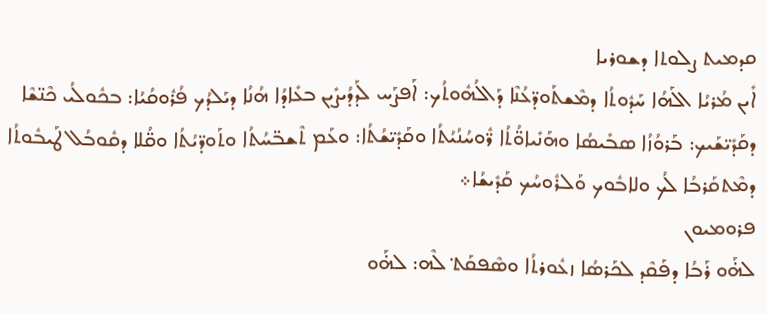ܩܕܡܝܬ ܨܠܘܬܐ ܕܫܘܪܝܐ
ܐܺܝܢ ܡܳܪܝܳܐ ܐܠܰܗܳܐ ܚܰܕܽܘܬܳܐ ܕܡܶܫܬܰܘܕ̈ܥܳܢܶܐ ܕܰܐܠܳܗܽܘܬܳܟ: ܐܰܦܨܰܚ ܠܰܕܕܳܝܨܺܝܢ ܒܥܺܐܕܳܐ ܗܳܢܳܐ ܕܝܰܠܕܳܟ ܦܳܪܽܘܩܳܝܳܐ: ܒܟܽܘܠܳܝ ܟܶܢ̈ܫܶܐ ܕܩܰܕܺܝ̈ܫܰܝܟ: ܒܰܪܘܳܙܳܐ ܣܒܺܝܣܳܐ ܘܗܰܢܺܝܐܘ̈ܳܬܳܐ ܪ̈ܽܘܚܳܢܳܝܳܬܳܐ ܘܩܰܕܺܝ̈ܫܳܬܳܐ: ܘܥܰܡ ܬܶܫܒ̈ܚܳܬܳܐ ܘܬܰܘܕ̈ܝܳܬܳܐ ܘܩ̈ܳܠܐ ܕܩܽܘܒܳܠ ܛܰܝܒܽܘܬܳܐ ܕܡܶܬܩܰܪܒܳܐ ܠܳܟ ܘܠܐܒܽܘܟ ܘܰܠܪܽܘܚܳܟ ܩܰܕܺܝܫܳܐ܀
ܦܪܘܡܝܘܢ
ܠܗ̇ܰܘ ܪܰܒܳܐ ܕܦܰܩܶܕ ܠܟܰܪܣܳܐ ܙܥܽܘܪܬܳܐ ܘܣܶܦܩܰܬ݀ ܠܶܗ: ܠܗ̇ܰܘ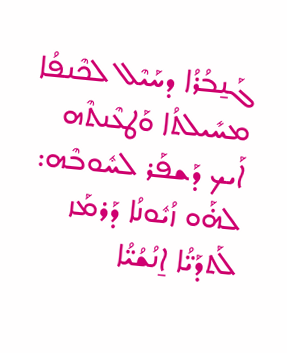ܓܰܢ̱ܒܳܪܳܐ ܕܚܰܝܶܠ ܠܟܶܢܦܳܐ ܡܚܺܝܠܬܳܐ ܘܰܛܥܶܢܬܶܗ ܐܰܝܟ ܕܰܫܦܰܪ ܠܚܽܘܒܶܗ: ܠܗ̇ܰܘ ܙܳܝܽܘܢܳܐ ܕܰܪܡܰܙ ܠܰܬܕܰܝ̈ܳܐ ܐ̱ܢܳܫܳܝ̈ܳܐ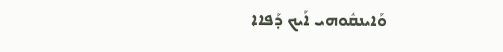ܘܰܐܝܢܩܽܘܗܝ ܐܰܝܟ ܕܰܦܐܐ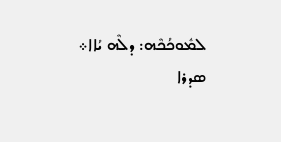ܠܡܽܘܟܳܟܶܗ: ܕܠܶܗ ܝܳܐܐ܀
ܣܕܪܐ